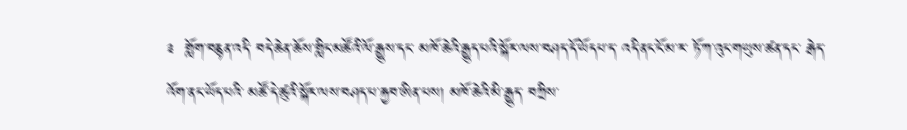༉  གློག་བརྙན་འདི་ བདེ་ཆེན་ཆོས་གླིང་མཚོའི་ལོ་རྒྱུས་དང་ མཁོ་ཆེའི་རྒྱུད་པའི་སྐོར་ལས་བཤད་དོ་ཡོདཔ་ད་ འདི་ནང་ངོ་མ་ར་ ཏོ་ཀ་འུང་གཡུས་ཚན་དང་ རྒེད་འོག་ནང་ཡོད་པའི་ མཚོ་དེ་ཚུའི་སྐོར་ལས་བཤད་པ་རྐྱབ་ཨིན་པས། མཁོ་ཆེའི་མི་རྒྱུད་ བཀྲིས་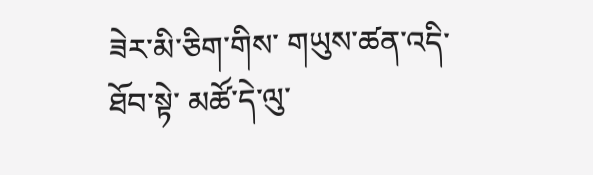ཟེར་མི་ཅིག་གིས་ གཡུས་ཚན་འདི་ཐོབ་སྟེ་ མཚོ་དེ་ལུ་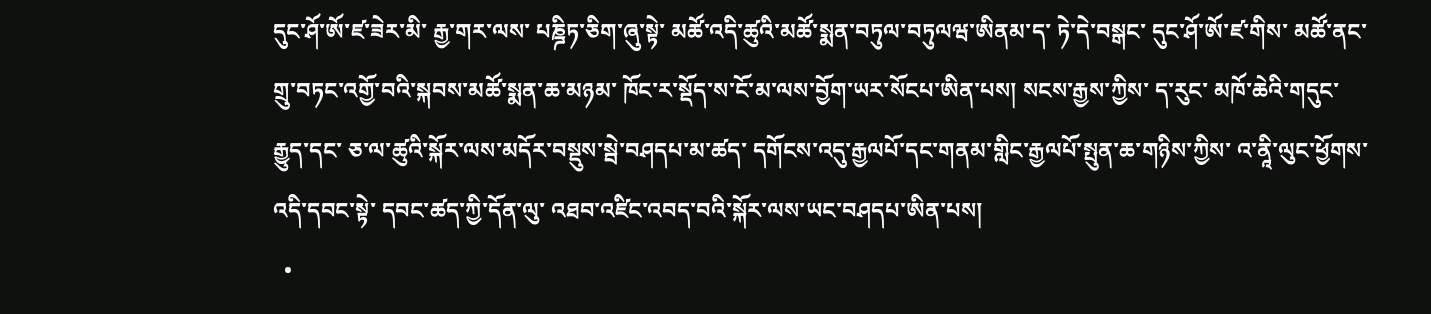དུང་ཤོ་ཨོ་ཛ་ཟེར་མི་ རྒྱ་གར་ལས་ པཎྜིཏ་ཅིག་ཞུ་སྟེ་ མཚོ་འདི་ཚུའི་མཚོ་སྨན་བཏུལ་བཏུལཝ་ཨིནམ་ད་ ཏེ་དེ་བསྒང་ དུང་ཤོ་ཨོ་ཛ་གིས་ མཚོ་ནང་གྲུ་བཏང་འགྱོ་བའི་སྐབས་མཚོ་སྨན་ཆ་མཉམ་ ཁོང་ར་སྡོད་ས་ངོ་མ་ལས་བྱོག་ཡར་སོངཔ་ཨིན་པས། སངས་རྒྱས་ཀྱིས་ ད་རུང་ མཁོ་ཆེའི་གདུང་རྒྱུད་དང་ ཅ་ལ་ཚུའི་སྐོར་ལས་མདོར་བསྡུས་སྦེ་བཤདཔ་མ་ཚད་ དགོངས་འདུ་རྒྱལཔོ་དང་གནམ་གླིང་རྒྱལཔོ་སྤུན་ཆ་གཉིས་ཀྱིས་ འ་ནཱི་ལུང་ཕྱོགས་འདི་དབང་སྟེ་ དབང་ཚད་ཀྱི་དོན་ལུ་ འཐབ་འཛིང་འབད་བའི་སྐོར་ལས་ཡང་བཤདཔ་ཨིན་པས།
  •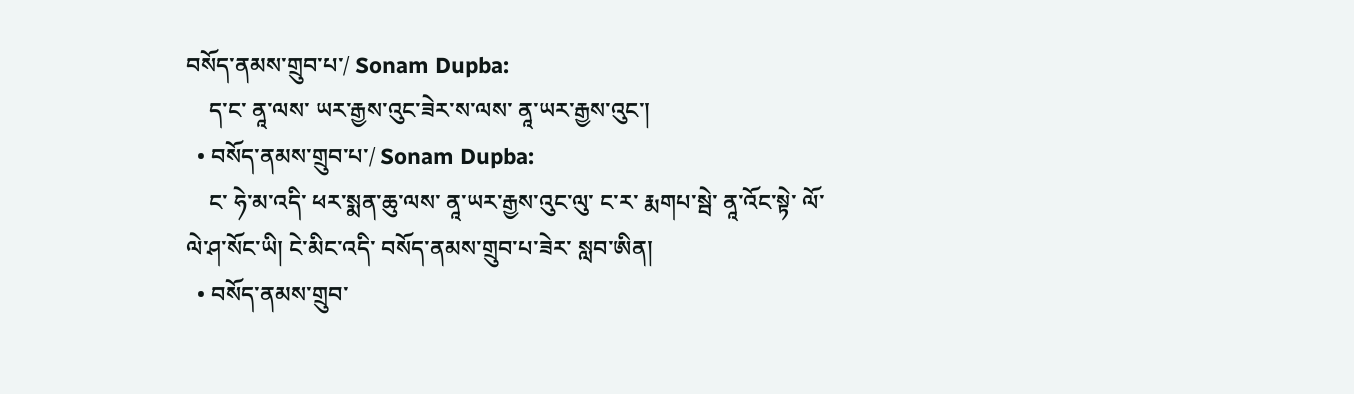བསོད་ནམས་གྲུབ་པ་/ Sonam Dupba:
    ད་ང་ ནཱ་ལས་ ཡར་རྒྱས་འུང་ཟེར་ས་ལས་ ནཱ་ཡར་རྒྱས་འུང་།
  • བསོད་ནམས་གྲུབ་པ་/ Sonam Dupba:
    ང་ ཧེ་མ་འདི་ ཕར་སྨན་ཆུ་ལས་ ནཱ་ཡར་རྒྱས་འུང་ལུ་ ང་ར་ རྨགཔ་སྦེ་ ནཱ་འོང་སྟེ་ ལོ་ལེ་ཤ་སོང་ཡི། ངེ་མིང་འདི་ བསོད་ནམས་གྲུབ་པ་ཟེར་ སླབ་ཨིན།
  • བསོད་ནམས་གྲུབ་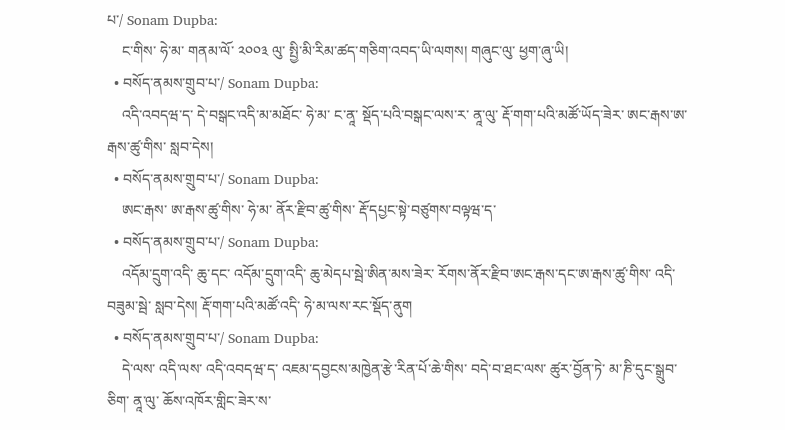པ་/ Sonam Dupba:
    ང་གིས་ ཧེ་མ་ གནམ་ལོ་ ༢༠༠༣ ལུ་ སྤྱི་མི་རིམ་ཚད་གཅིག་འབད་ཡི་ལགས། གཞུང་ལུ་ ཕྱག་ཞུ་ཡི།
  • བསོད་ནམས་གྲུབ་པ་/ Sonam Dupba:
    འདི་འབདཝ་ད་ དེ་བསྒང་འདི་མ་མཐོང་ ཧེ་མ་ ང་ནཱ་ སྡོད་པའི་བསྒང་ལས་ར་ ནཱ་ལུ་ རྡོ་གག་པའི་མཚོ་ཡོད་ཟེར་ ཨང་རྒས་ཨ་རྒས་ཚུ་གིས་ སླབ་དེས།
  • བསོད་ནམས་གྲུབ་པ་/ Sonam Dupba:
    ཨང་རྒས་ ཨ་རྒས་ཚུ་གིས་ ཧེ་མ་ ནོར་རྫིབ་ཚུ་གིས་ རྡོ་དཔྱང་སྟེ་བཙུགས་བལྟཝ་ད་
  • བསོད་ནམས་གྲུབ་པ་/ Sonam Dupba:
    འདོམ་དྲུག་འདི་ ཆུ་དང་ འདོམ་དྲུག་འདི་ ཆུ་མེདཔ་སྦེ་ཨིན་མས་ཟེར་ རོགས་ནོར་རྫིབ་ཨང་རྒས་དང་ཨ་རྒས་ཚུ་གིས་ འདི་བཟུམ་སྦེ་ སླབ་དེས། རྡོ་གག་པའི་མཚོ་འདི་ ཧེ་མ་ལས་རང་སྡོད་ནུག
  • བསོད་ནམས་གྲུབ་པ་/ Sonam Dupba:
    དེ་ལས་ འདི་ལས་ འདི་འབདཝ་ད་ འཇམ་དབྱངས་མཁྱེན་རྩེ་རིན་པོ་ཆེ་གིས་ བདེ་བ་ཐང་ལས་ ཚུར་བྱོན་ཏེ་ མ་ཎི་དུང་སྒྲུབ་ཅིག་ ནཱ་ལུ་ ཆོས་འཁོར་གླིང་ཟེར་ས་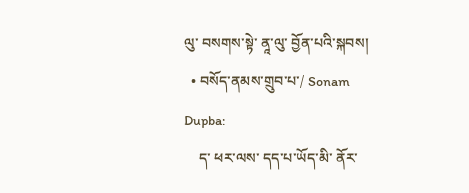ལུ་ བསགས་སྟེ་ ནཱ་ལུ་ བྱོན་པའི་སྐབས།
  • བསོད་ནམས་གྲུབ་པ་/ Sonam Dupba:
    ད་ ཕར་ལས་ དད་པ་ཡོད་མི་ ནོར་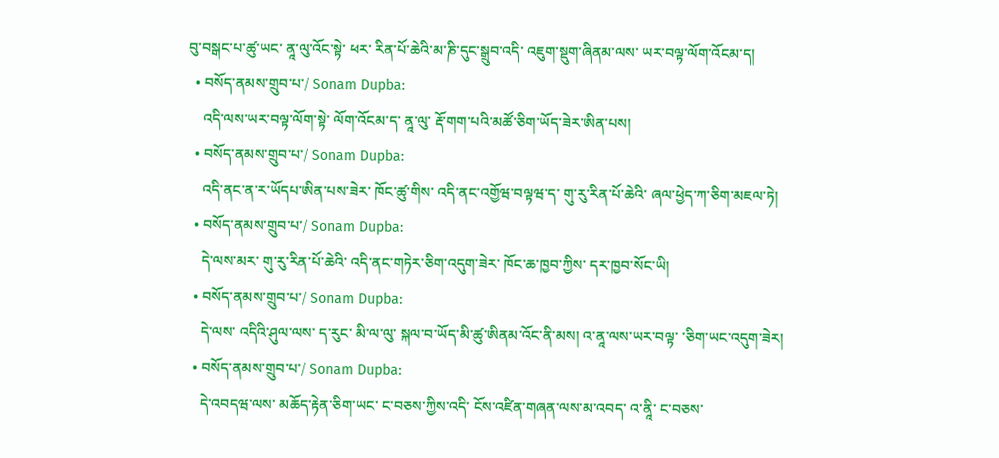བུ་བསྒང་པ་ཚུ་ཡང་ ནཱ་ལུ་འོང་སྟེ་ ཕར་ རིན་པོ་ཆེའི་མ་ཎི་དུང་སྒྲུབ་འདི་ འཇུག་སྡུག་ཞིནམ་ལས་ ཡར་བལྟ་ལོག་འོངམ་ད།
  • བསོད་ནམས་གྲུབ་པ་/ Sonam Dupba:
    འདི་ལས་ཡར་བལྟ་ལོག་སྟེ་ ལོག་འོངམ་ད་ ནཱ་ལུ་ རྡོ་གག་པའི་མཚོ་ཅིག་ཡོད་ཟེར་ཨིན་པས།
  • བསོད་ནམས་གྲུབ་པ་/ Sonam Dupba:
    འདི་ནང་ན་ར་ཡོདཔ་ཨིན་པས་ཟེར་ ཁོང་ཚུ་གིས་ འདི་ནང་འགྱོཝ་བལྟཝ་ད་ གུ་རུ་རིན་པོ་ཆེའི་ ཞལ་ཕྱེད་ཀ་ཅིག་མཇལ་ཏེ།
  • བསོད་ནམས་གྲུབ་པ་/ Sonam Dupba:
    དེ་ལས་མར་ གུ་རུ་རིན་པོ་ཆེའི་ འདི་ནང་གཏེར་ཅིག་འདུག་ཟེར་ ཁོང་ཆ་ཁྱབ་ཀྱིས་ དར་ཁྱབ་སོང་ཡི།
  • བསོད་ནམས་གྲུབ་པ་/ Sonam Dupba:
    དེ་ལས་ འདིའི་ཤུལ་ལས་ ད་རུང་ མི་ལ་ལུ་ སྐལ་བ་ཡོད་མི་ཚུ་ཨིནམ་འོང་ནི་མས། འ་ནཱ་ལས་ཡར་བལྟ་ ་ཅིག་ཡང་འདུག་ཟེར།
  • བསོད་ནམས་གྲུབ་པ་/ Sonam Dupba:
    དེ་འབདཝ་ལས་ མཆོད་རྟེན་ཅིག་ཡང་ ང་བཅས་ཀྱིས་འདི་ ངོས་འཛིན་གཞན་ལས་མ་འབད་ འ་ནཱི་ ང་བཅས་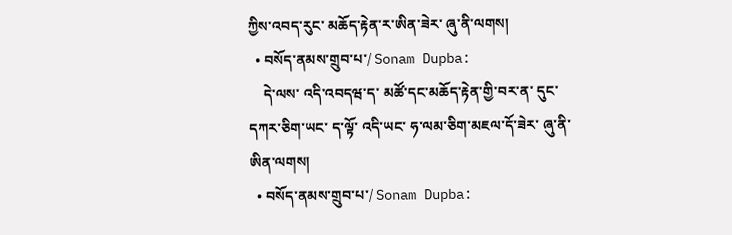ཀྱིས་འབད་རུང་ མཆོད་རྟེན་ར་ཨིན་ཟེར་ ཞུ་ནི་ལགས།
  • བསོད་ནམས་གྲུབ་པ་/ Sonam Dupba:
    དེ་ལས་ འདི་འབདཝ་ད་ མཚོ་དང་མཆོད་རྟེན་གྱི་བར་ན་ དུང་དཀར་ཅིག་ཡང་ ད་ལྟོ་ འདི་ཡང་ ཧ་ལམ་ཅིག་མཇལ་དོ་ཟེར་ ཞུ་ནི་ཨིན་ལགས།
  • བསོད་ནམས་གྲུབ་པ་/ Sonam Dupba: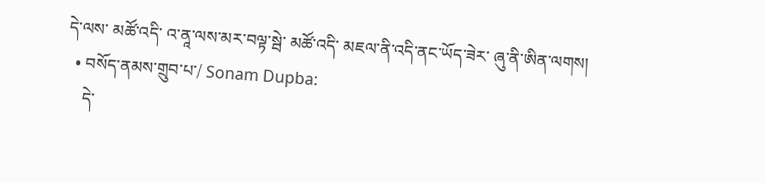དེ་ལས་ མཚོ་འདི་ འ་ནཱ་ལས་མར་བལྟ་སྦེ་ མཚོ་འདི་ མཇལ་ནི་འདི་ནང་ཡོད་ཟེར་ ཞུ་ནི་ཨིན་ལགས།
  • བསོད་ནམས་གྲུབ་པ་/ Sonam Dupba:
    དེ་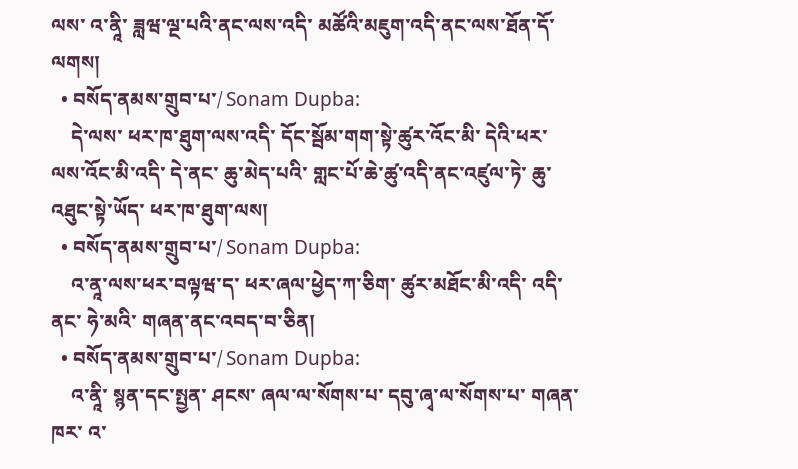ལས་ འ་ནཱི་ ཟླཝ་ལྔ་པའི་ནང་ལས་འདི་ མཚོའི་མཇུག་འདི་ནང་ལས་ཐོན་དོ་ལགས།
  • བསོད་ནམས་གྲུབ་པ་/ Sonam Dupba:
    དེ་ལས་ ཕར་ཁ་ཐུག་ལས་འདི་ དོང་སྦོམ་གག་སྟེ་ཚུར་འོང་མི་ དེའི་ཕར་ལས་འོང་མི་འདི་ དེ་ནང་ ཆུ་མེད་པའི་ གླང་པོ་ཆེ་ཚུ་འདི་ནང་འཛུལ་ཏེ་ ཆུ་འཐུང་སྟེ་ཡོད་ ཕར་ཁ་ཐུག་ལས།
  • བསོད་ནམས་གྲུབ་པ་/ Sonam Dupba:
    འ་ནཱ་ལས་ཕར་བལྟཝ་ད་ ཕར་ཞལ་ཕྱེད་ཀ་ཅིག་ ཚུར་མཐོང་མི་འདི་ འདི་ནང་ ཧེ་མའི་ གཞན་ནང་འབད་བ་ཅིན།
  • བསོད་ནམས་གྲུབ་པ་/ Sonam Dupba:
    འ་ནཱི་ སྙན་དང་སྤྱན་ ཤངས་ ཞལ་ལ་སོགས་པ་ དབུ་ཞྭ་ལ་སོགས་པ་ གཞན་ཁར་ འ་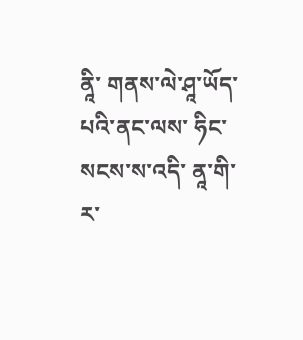ནཱི་ གནས་ལེ་ཤཱ་ཡོད་པའི་ནང་ལས་ ཧིང་སངས་ས་འདི་ ནཱ་གི་ར་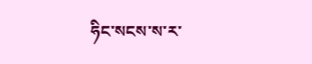ཧིང་སངས་ས་ར་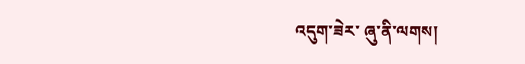འདུག་ཟེར་ ཞུ་ནི་ལགས།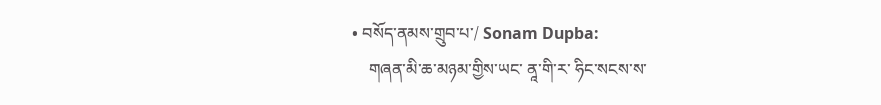• བསོད་ནམས་གྲུབ་པ་/ Sonam Dupba:
    གཞན་མི་ཆ་མཉམ་གྱིས་ཡང་ ནཱ་གི་ར་ ཧིང་སངས་ས་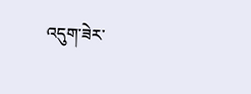འདུག་ཟེར་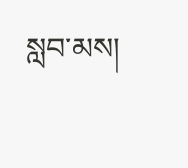སླབ་མས།